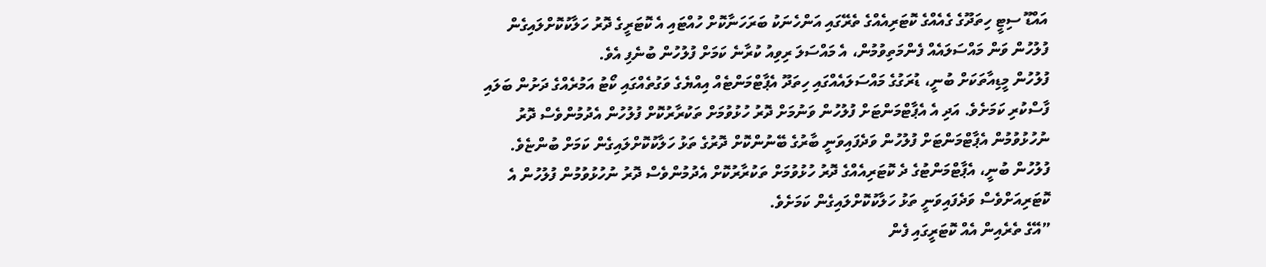އައްޑޫ ސިޓީ ހިތަދޫގެ ގެއެއްގެ ކޮޓަރިއެއްގެ ތެރޭގައި އަންހެނަކު ބަރަހަނާކޮށް ހުއްޓައި އެ ކޮޓަރީގެ ދޮރު ހަލާކުކޮށްލައިގެން ފުލުހުން ވަން މައްސަލައެއް ފެންމަތިވުމުން، އެ މައްސަލަ ރިވިއު ކުރާނެ ކަމަށް ފުލުހުން ބުނެފި އެވެ.
ފުލުހުން މީޑިއާތަކަށް ބުނީ، ޑުރަގުގެ މައްސަލައެއްގައި ހިތަދޫ އެޕާޓްމަންޓެއް އިއްޔެގެ ވަގުތެއްގައި ކޯޓު އަމުރެއްގެ ދަށުން ބަލައި ފާސްކުރި ކަމަށެވެ. އަދި އެ އެޕާޓްމަންޓަށް ފުލުހުން ވަނުމަށް ދޮރު ހުޅުވުމަށް ތަކުރާރުކޮށް ފުލުހުން އެދުމުންވެސް ދޮރު ނުހުޅުވުމުން އެޕާޓްމަންޓަށް ފުލުހުން ވަދެފައިވަނީ ބާރުގެ ބޭނުންކޮށް ދޮރުގެ ތަޅު ހަލާކުކޮށްލައިގެން ކަމަށް ބުންޏެވެ.
ފުލުހުން ބުނީ، އެޕާޓްމަންޓުގެ ދެ ކޮޓަރިއެއްގެ ދޮރު ހުޅުވުމަށް ތަކުރާރުކޮށް އެދުމުންވެސް ދޮރު ނުހުޅުވުމުން ފުލުހުން އެ ކޮޓަރިއަށްވެސް ވަދެފައިވަނީ ތަޅު ހަލާކުކޮށްލައިގެން ކަމަށެވެ.
”އޭގެ ތެރެއިން އެއް ކޮޓަރީގައި ފެން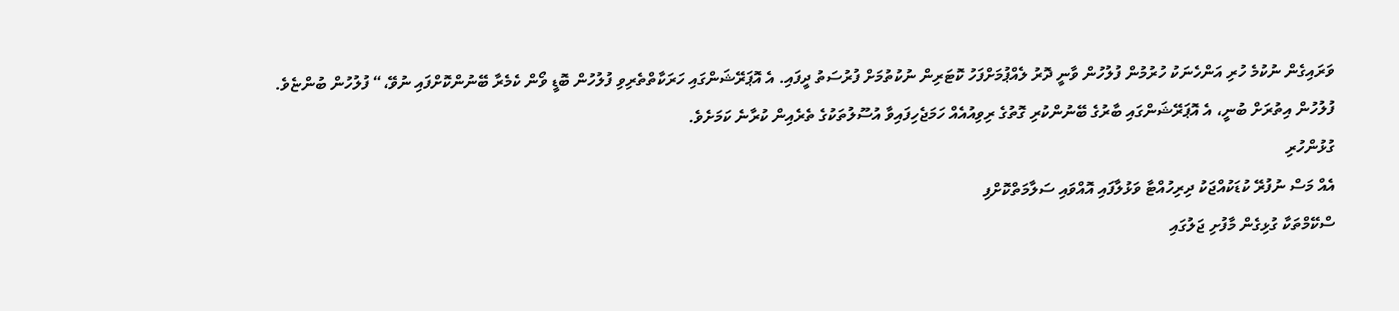ވަރައިގެން ނުކުމެ ހުރި އަންހެނަކު ހުރުމުން ފުލުހުން ވާނީ ދޮރު ލެއްޕުމަށްފަހު ކޮޓަރިން ނުކުތުމަށް ފުރުސަތު ދީފައި. އެ އޮޕަރޭޝަންގައި ހަރަކާތްތެރިވި ފުލުހުން ބޮޑީ ވޯން ކެމެރާ ބޭނުންކޮށްފައި ނުވޭ،“ ފުލުހުން ބުންޏެވެ.
ފުލުހުން އިތުރަށް ބުނީ، އެ އޮޕަރޭޝަންގައި ބާރުގެ ބޭނުންކުރި ގޮތުގެ ރިވިއުއެއް ހަމަޖެހިފައިވާ އުސޫލުތަކުގެ ތެރެއިން ކުރާނެ ކަމަށެވެ.
ގުޅުންހުރި
އެއް މަސް ނުފުރޭ ކުޑަކުއްޖަކު ދިރިހުއްޓާ ވަޅުލާފައި އޮއްވައި ސަލާމަތްކޮށްފި
ސްކޭމްތަކާ ގުޅިގެން މާފުށި ޖަލުގައި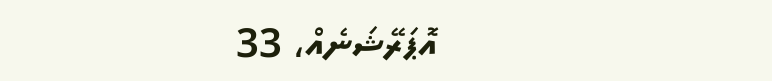އޮޕަރޭޝަނެއް، 33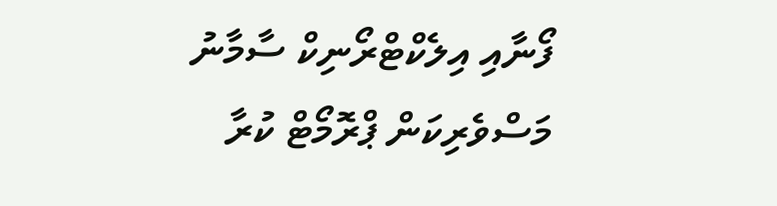ފޯނާއި އިލެކްޓްރޯނިކް ސާމާނު
މަސްވެރިކަން ޕްރޮމޯޓް ކުރާ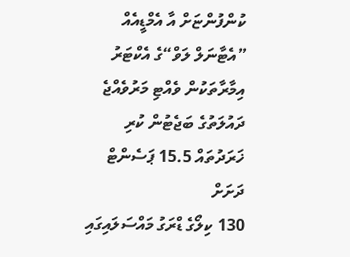ކުންފުންޏަށް އާ އެމްޑީއެއް
”އެޓާނަލް ލަވް“ގެ އެކްޓަރު އިމާރާތަކުން ވެއްޓި މަރުވެއްޖެ
ދައުލަތުގެ ބަޖެޓުން ކުރި ޚަރަދުތައް 15.5 ޕަސެންޓް ދަށަށް
130 ކިލޯގެ ޑްރަގު މައްސަލައިގައި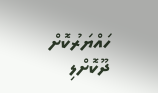ހައްޔަރުކޮށް ދޫކޮށްލި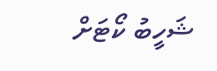ޝަހީބު ކޯޓަށް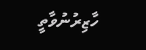ހާޒިރުނުވާތީ